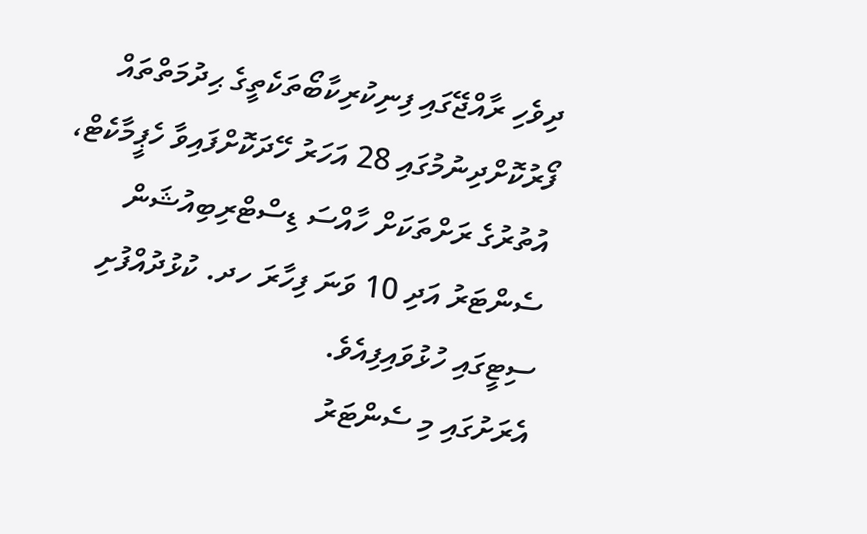ދިވެހި ރާއްޖޭގައި ފިނިކުރިކާބޯތަކެތީގެ ޙިދުމަތްތައް ފޯރުކޮށްދިނުމުގައި 28 އަހަރު ހޭދަކޮށްފައިވާ ހެޕީމާކެޓް، އުތުރުގެ ރަށްތަކަށް ހާއްސަ ޑިސްޓްރިބިއުޝަން ސެންޓަރު އަދި 10 ވަނަ ފިހާރަ ހދ. ކުޅުދުއްފުށި ސިޓީގައި ހުޅުވައިފިއެވެ.
އެރަށުގައި މި ސެންޓަރު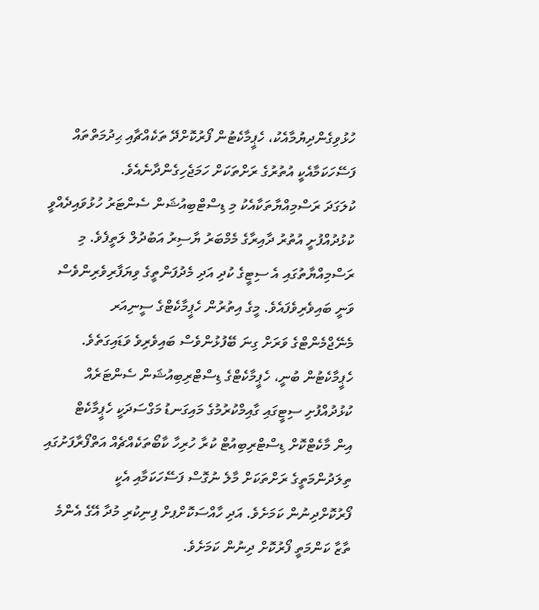ހުޅުވިގެންދިޔުމާއެކު، ހެޕީމާކެޓުން ފޯރުކޮށްދޭ ތަކެއްޗާއި ޙިދުމަތްތައް ފަސޭހަކަމާއެކީ އުތުރުގެ ރަށްތަކަށް ހަމަޖެހިގެންދާނެއެވެ.
ކުލަގަދަ ރަސްމިއްޔާތަކާއެކު މި ޑިސްޓްބިއުޝަން ސެންޓަރު ހުޅުވައިދެއްވީ ކުޅުދުއްފުށީ އުތުރު ދާއިރާގެ މެމްބަރު ޔާސިރު އަބުދުލް ލަތީފެވެ. މި ރަސްމިއްޔާތުގައި އެ ސިޓީގެ ކުދި އަދި މެދުފަންތީގެ ވިޔަފާރިވެރިންވެސް ވަނީ ބައިވެރިވެފައެވެ. މީގެ އިތުރުން ހެޕީމާކެޓްގެ ސީނިއަރ
މެނޭޖްމެންޓްގެ ވަރަށް ގިނަ ބޭފުޅުންވެސް ބައިވެރިވެ ވަޑައިގަތެވެ.
ހެޕީމާކެޓުން ބުނީ، ހެޕީމާކެޓްގެ ޑިސްޓްރިބިއުޝަން ސެންޓަރެއް ކުޅުދުއްފުށި ސިޓީގައި ގާއިމްކުރުމުގެ މައިގަނޑު މަގްސަދަކީ ހެޕީމާކެޓް
އިން މާކެޓްކޮށް ޑިސްޓްރިބިއުޓް ކުރާ ހުރިހާ ކާބޯތަކެއްޗެއް އަތްފޯރާފަށުގައި ތިލަދުންމަތީގެ ރަށްތަކަށް މާލެ ނުގޮސް ފަސޭހަކަމާއި އެކީ
ފޯރުކޮށްދިނުން ކަމަށެވެ. އަދި ހާއްސަކޮށްޕށް ފިނިކުރި މުދާ އޭގެ އެންމެ ތާޒާ ކަންމަތީ ފޯރުކޮށް ދިނުން ކަމަށެވެ.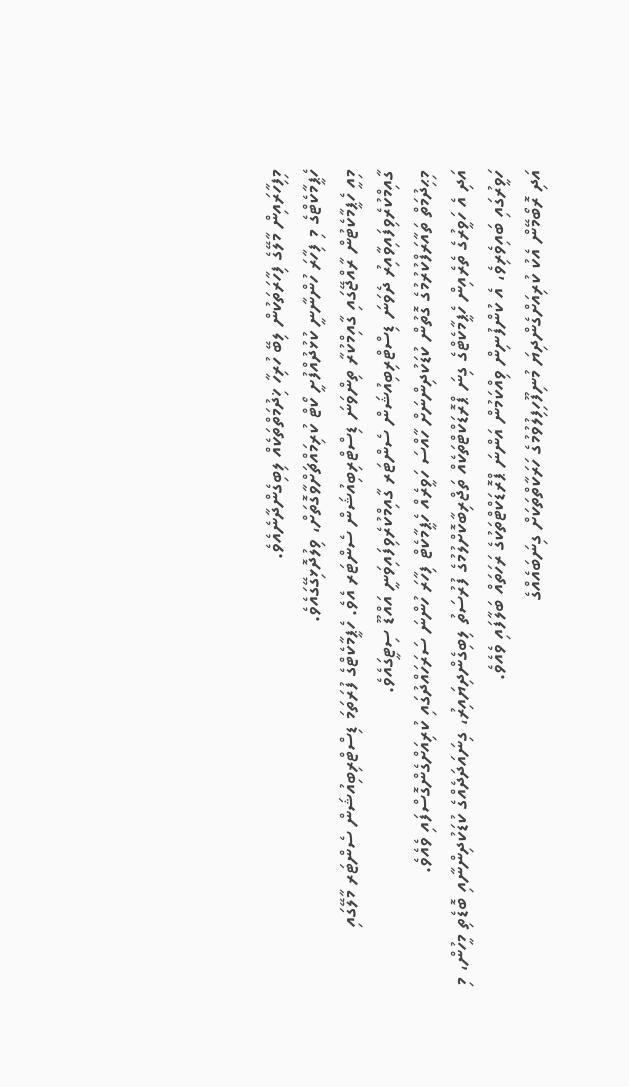މިފިހާރައިން މާލޭގެ ފިހާރަތަކުން ލިބޭ ހުރިހާ ޚިދުމަތްތަކެއް ލިބިގެންދާނެއެވެ.
ހެޕީމާކެޓްގެ މި ފިހާރަ ހުންނާނީ ކުޅުދުއްފުށީ ކޯޓް ކުރިމައްޗަށްވާގޮތަށް، ވިލުދޮޅިގޭގައެވެ.
މިއީ ހެޕީމާކެޓުން ރާއްޖޭގައި ގާއިމްކުރާ ތިންވަނަ ޑިސްޓްރިބިއުޝަން ސެންޓަރ އެވެ. ހެޕީމާކެޓްގެ ފުރަތަމަ ޑިސްޓްރިބިއުޝަން ސެންޓަރ މާލޭގައި ގާއިމްކުރެވިފައިވާއިރު ދެވަނަ ޑިސްޓްރިބިއުޝަން ސެންޓަރ ގާއިމްކުރެވިފައިވަނީ އައްޑޫ ސިޓީގައެވެ.
މިޙިދުމަތް ތައާރަފްކުރުމުގެ ގޮތުން ކުޑަކުދިންނަށް ހާއްސަ ހަވީރެއް ހެޕީމާކެޓް ފިހާރަ ހުންނަ ސަރަހައްދުގައި ކުރިއަށްގެންގޮސްފައި ވެއެވެ.
އަދި އެ ހަވީރުގެ ތެރެއިން ހެޕީމާކެޓްގެ ގިނަ ޕްރޮޑަކްޓްތަކެއް ތަޖްރިބާކޮށްލުމުގެ ފުރުސަތު ލިބިގެންދިޔައިރު، ގިނައަދަދެއްގެ ކުޑަކުދިންނާއި ބޮޑެތި މީހުން، މި ހަވީރުގައި ބައިވެރިވެ، އެ ކުންފުނިން ވިއްކަމުން އަންނަ ޕްރޮޑަކްޓްތަކުގެ ރަހަތައް ބަލާފައި ވެއެވެ.
އަދި ރޮބޯމޭން އެކު ކުރިއަށްގެންދިޔަ މުނިފޫހިފިލުވުމުގެ ހަރަކާތްތަކަށް ގިނަބައެއްގެ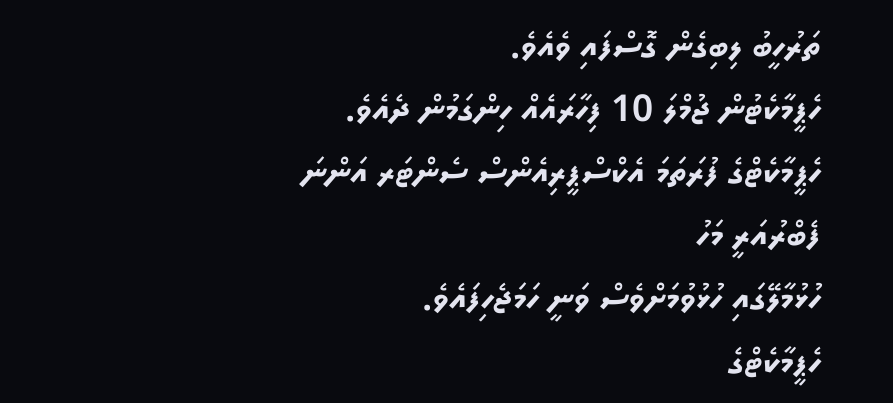ތަރުހީބު ލިބިގެން ގޮސްފައި ވެއެވެ.
ހެޕީމާކެޓުން ޖުމްލަ 10 ފިހާރައެއް ހިންގަމުން ދެއެވެ. ހެޕީމާކެޓްގެ ފުރަތަމަ އެކްސްޕީރިއެންސް ސެންޓަރ އަންނަ ފެބްރުއަރީ މަހު
ހުޅުމާލޭގައި ހުޅުވުމަށްވެސް ވަނީ ހަމަޖެހިފައެވެ.
ހެޕީމާކެޓްގެ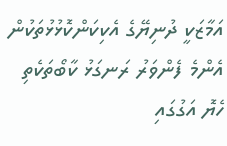އަމާޒަކީ ދުނިޔޭގެ އެކިކަންކޮޅުޅުތަކުން އެންމެ ފެންވަރު ރަނގަޅު ކާބޯތަކެތި ހެޔޮ އަގުގައި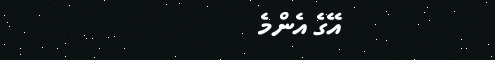އޭގެ އެންމެ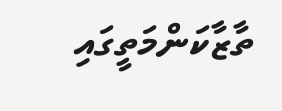ތާޒާކަންމަތީގައި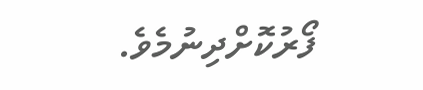ފޯރުކޮށްދިނުމެވެ.